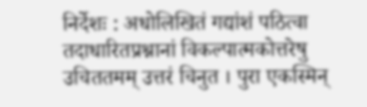निर्देशः : अधोलिखितं गद्यांशं पठित्वा तदाधारितप्रश्नानां विकल्पात्मकोत्तरेषु उचिततमम् उत्तरं चिनुत । पुरा एकस्मिन्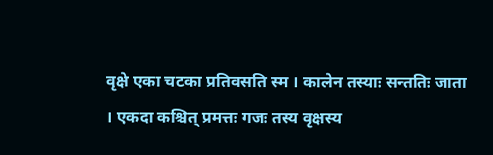वृक्षे एका चटका प्रतिवसति स्म । कालेन तस्याः सन्ततिः जाता । एकदा कश्चित् प्रमत्तः गजः तस्य वृक्षस्य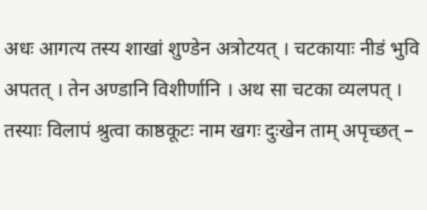अधः आगत्य तस्य शाखां शुण्डेन अत्रोटयत् । चटकायाः नीडं भुवि अपतत् । तेन अण्डानि विशीर्णानि । अथ सा चटका व्यलपत् । तस्याः विलापं श्रुत्वा काष्ठकूटः नाम खगः दुःखेन ताम् अपृच्छत् –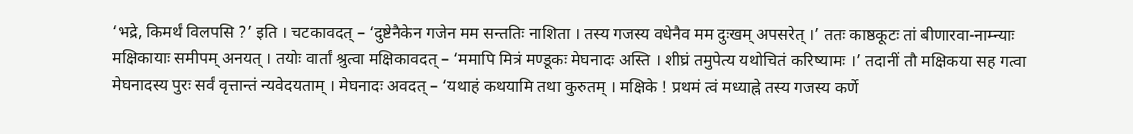‘भद्रे, किमर्थं विलपसि ?’ इति । चटकावदत् – ‘दुष्टेनैकेन गजेन मम सन्ततिः नाशिता । तस्य गजस्य वधेनैव मम दुःखम् अपसरेत् ।’ ततः काष्ठकूटः तां बीणारवा-नाम्न्याः मक्षिकायाः समीपम् अनयत् । तयोः वार्तां श्रुत्वा मक्षिकावदत् – ‘ममापि मित्रं मण्डूकः मेघनादः अस्ति । शीघ्रं तमुपेत्य यथोचितं करिष्यामः ।’ तदानीं तौ मक्षिकया सह गत्वा मेघनादस्य पुरः सर्वं वृत्तान्तं न्यवेदयताम् । मेघनादः अवदत् – ‘यथाहं कथयामि तथा कुरुतम् । मक्षिके ! प्रथमं त्वं मध्याह्ने तस्य गजस्य कर्णे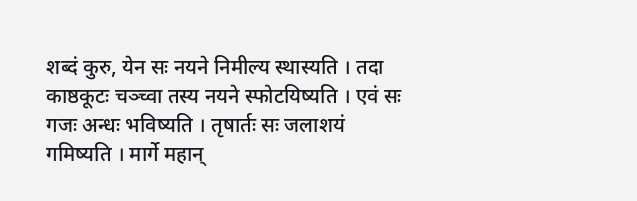शब्दं कुरु, येन सः नयने निमील्य स्थास्यति । तदा काष्ठकूटः चञ्च्वा तस्य नयने स्फोटयिष्यति । एवं सः गजः अन्धः भविष्यति । तृषार्तः सः जलाशयं गमिष्यति । मार्गे महान्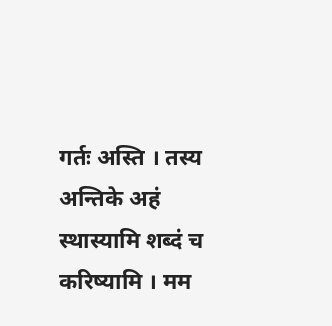गर्तः अस्ति । तस्य अन्तिके अहं स्थास्यामि शब्दं च करिष्यामि । मम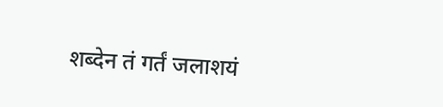शब्देन तं गर्तं जलाशयं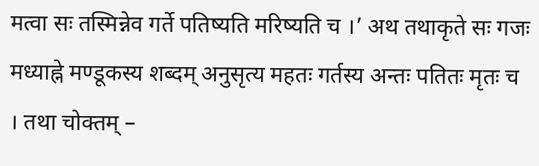मत्वा सः तस्मिन्नेव गर्ते पतिष्यति मरिष्यति च ।’ अथ तथाकृते सः गजः मध्याह्ने मण्डूकस्य शब्दम् अनुसृत्य महतः गर्तस्य अन्तः पतितः मृतः च । तथा चोक्तम् –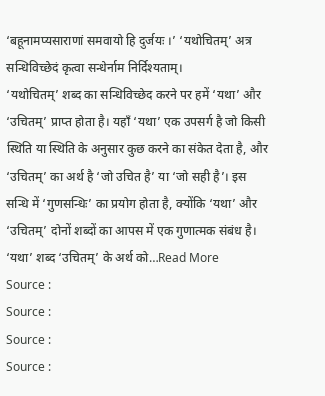‘बहूनामप्यसाराणां समवायो हि दुर्जयः ।’ ‘यथोचितम्’ अत्र सन्धिविच्छेदं कृत्वा सन्धेर्नाम निर्दिश्यताम्।
‘यथोचितम्’ शब्द का सन्धिविच्छेद करने पर हमें ‘यथा’ और ‘उचितम्’ प्राप्त होता है। यहाँ ‘यथा’ एक उपसर्ग है जो किसी स्थिति या स्थिति के अनुसार कुछ करने का संकेत देता है, और ‘उचितम्’ का अर्थ है ‘जो उचित है’ या ‘जो सही है’। इस सन्धि में ‘गुणसन्धिः’ का प्रयोग होता है, क्योंकि ‘यथा’ और ‘उचितम्’ दोनों शब्दों का आपस में एक गुणात्मक संबंध है। ‘यथा’ शब्द ‘उचितम्’ के अर्थ को…Read More
Source :
Source :
Source :
Source :